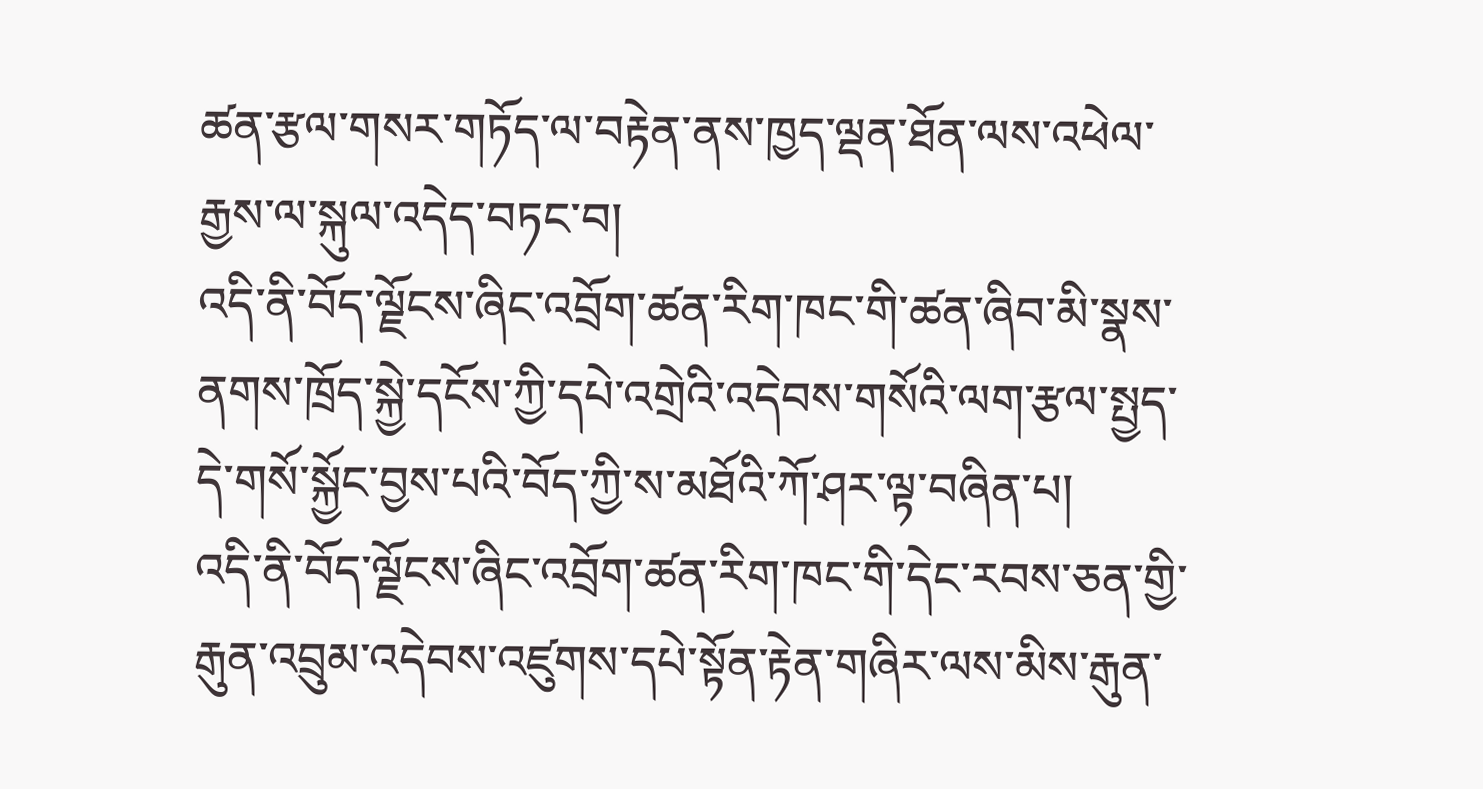ཚན་རྩལ་གསར་གཏོད་ལ་བརྟེན་ནས་ཁྱད་ལྡན་ཐོན་ལས་འཕེལ་རྒྱས་ལ་སྐུལ་འདེད་བཏང་བ།
འདི་ནི་བོད་ལྗོངས་ཞིང་འབྲོག་ཚན་རིག་ཁང་གི་ཚན་ཞིབ་མི་སྣས་ནགས་ཁྲོད་སྐྱེ་དངོས་ཀྱི་དཔེ་འགྲེའི་འདེབས་གསོའི་ལག་རྩལ་སྤྱད་དེ་གསོ་སྐྱོང་བྱས་པའི་བོད་ཀྱི་ས་མཐོའི་ཀོ་ཤར་ལྟ་བཞིན་པ།
འདི་ནི་བོད་ལྗོངས་ཞིང་འབྲོག་ཚན་རིག་ཁང་གི་དེང་རབས་ཅན་གྱི་རྒུན་འབྲུམ་འདེབས་འཛུགས་དཔེ་སྟོན་རྟེན་གཞིར་ལས་མིས་རྒུན་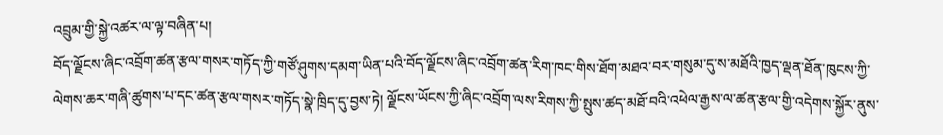འབྲུམ་གྱི་སྐྱེ་འཚར་ལ་ལྟ་བཞིན་པ།
བོད་ལྗོངས་ཞིང་འབྲོག་ཚན་རྩལ་གསར་གཏོད་ཀྱི་གཙོ་ཤུགས་དམག་ཡིན་པའི་བོད་ལྗོངས་ཞིང་འབྲོག་ཚན་རིག་ཁང་གིས་ཐོག་མཐའ་བར་གསུམ་དུ་ས་མཐོའི་ཁྱད་ལྡན་ཐོན་ཁུངས་ཀྱི་ལེགས་ཆར་གཞི་ཚུགས་པ་དང་ཚན་རྩལ་གསར་གཏོད་སྣེ་ཁྲིད་དུ་བྱས་ཏེ། ལྗོངས་ཡོངས་ཀྱི་ཞིང་འབྲོག་ལས་རིགས་ཀྱི་སྤུས་ཚད་མཐོ་བའི་འཕེལ་རྒྱས་ལ་ཚན་རྩལ་གྱི་འདེགས་སྐྱོར་ནུས་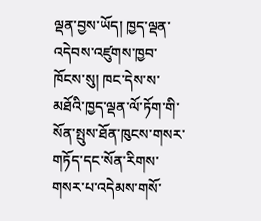ལྡན་བྱས་ཡོད། ཁྱད་ལྡན་འདེབས་འཛུགས་ཁྱབ་ཁོངས་སུ། ཁང་དེས་ས་མཐོའི་ཁྱད་ལྡན་ལོ་ཏོག་གི་སོན་སྤུས་ཐོན་ཁུངས་གསར་གཏོད་དང་སོན་རིགས་གསར་པ་འདེམས་གསོ་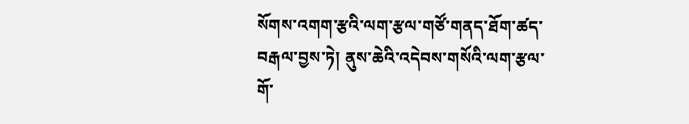སོགས་འགག་རྩའི་ལག་རྩལ་གཙོ་གནད་ཐོག་ཚད་བརྒལ་བྱས་ཏེ། ནུས་ཆེའི་འདེབས་གསོའི་ལག་རྩལ་གོ་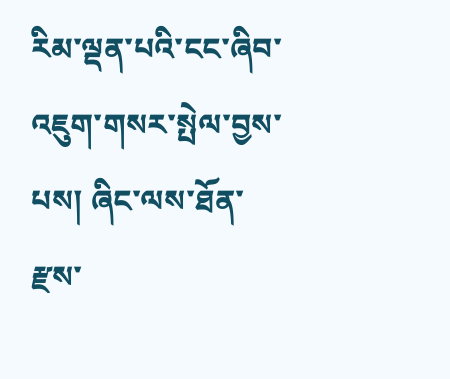རིམ་ལྡན་པའི་ངང་ཞིབ་འཇུག་གསར་སྤེལ་བྱས་པས། ཞིང་ལས་ཐོན་རྫས་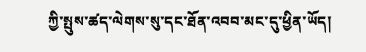ཀྱི་སྤུས་ཚད་ལེགས་སུ་དང་ཐོན་འབབ་མང་དུ་ཕྱིན་ཡོད།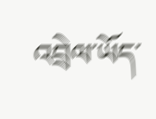འབྲེལ་ཡོད་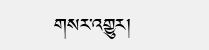གསར་འགྱུར།